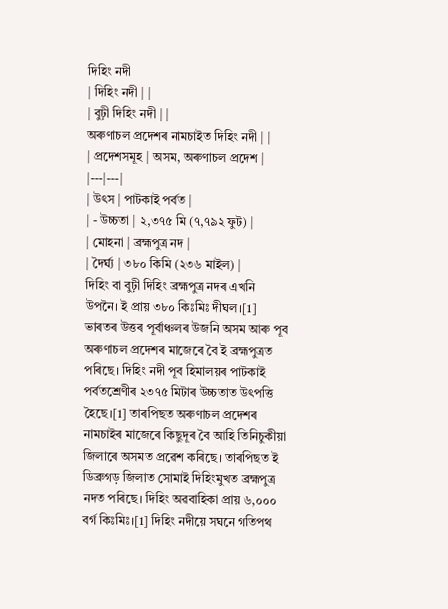দিহিং নদী
| দিহিং নদী | |
| বুঢ়ী দিহিং নদী | |
অৰুণাচল প্ৰদেশৰ নামচাইত দিহিং নদী | |
| প্ৰদেশসমূহ | অসম, অৰুণাচল প্ৰদেশ |
|---|---|
| উৎস | পাটকাই পৰ্বত |
| - উচ্চতা | ২,৩৭৫ মি (৭,৭৯২ ফুট) |
| মোহনা | ব্ৰহ্মপুত্ৰ নদ |
| দৈৰ্ঘ্য | ৩৮০ কিমি (২৩৬ মাইল) |
দিহিং বা বুঢ়ী দিহিং ব্ৰহ্মপুত্ৰ নদৰ এখনি উপনৈ। ই প্ৰায় ৩৮০ কিঃমিঃ দীঘল।[1] ভাৰতৰ উত্তৰ পূৰ্বাঞ্চলৰ উজনি অসম আৰু পূব অৰুণাচল প্ৰদেশৰ মাজেৰে বৈ ই ব্ৰহ্মপুত্ৰত পৰিছে। দিহিং নদী পূব হিমালয়ৰ পাটকাই পৰ্বতশ্ৰেণীৰ ২৩৭৫ মিটাৰ উচ্চতাত উৎপত্তি হৈছে।[1] তাৰপিছত অৰুণাচল প্ৰদেশৰ নামচাইৰ মাজেৰে কিছুদূৰ বৈ আহি তিনিচুকীয়া জিলাৰে অসমত প্ৰৱেশ কৰিছে। তাৰপিছত ই ডিব্ৰুগড় জিলাত সোমাই দিহিংমুখত ব্ৰহ্মপুত্ৰ নদত পৰিছে। দিহিং অৱবাহিকা প্ৰায় ৬,০০০ বৰ্গ কিঃমিঃ।[1] দিহিং নদীয়ে সঘনে গতিপথ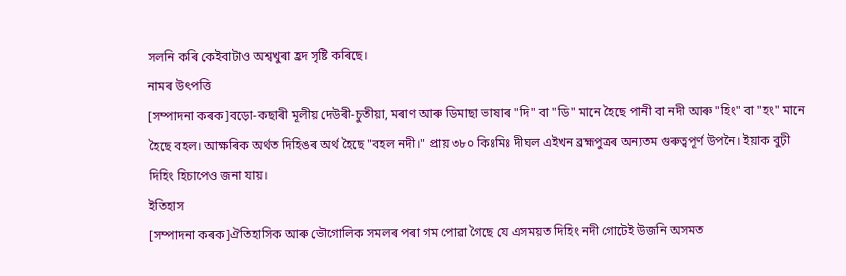সলনি কৰি কেইবাটাও অশ্বখুৰা হ্ৰদ সৃষ্টি কৰিছে।
নামৰ উৎপত্তি
[সম্পাদনা কৰক]বড়ো-কছাৰী মূলীয় দেউৰী-চুতীয়া, মৰাণ আৰু ডিমাছা ভাষাৰ "দি" বা "ডি" মানে হৈছে পানী বা নদী আৰু "হিং" বা "হং" মানে হৈছে বহল। আক্ষৰিক অৰ্থত দিহিঙৰ অৰ্থ হৈছে "বহল নদী।" প্ৰায় ৩৮০ কিঃমিঃ দীঘল এইখন ব্ৰহ্মপুত্ৰৰ অন্যতম গুৰুত্বপূৰ্ণ উপনৈ। ইয়াক বুঢ়ী দিহিং হিচাপেও জনা যায়।
ইতিহাস
[সম্পাদনা কৰক]ঐতিহাসিক আৰু ভৌগোলিক সমলৰ পৰা গম পোৱা গৈছে যে এসময়ত দিহিং নদী গোটেই উজনি অসমত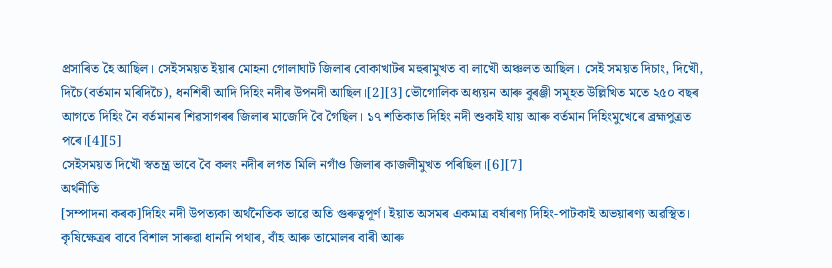প্ৰসাৰিত হৈ আছিল। সেইসময়ত ইয়াৰ মোহনা গোলাঘাট জিলাৰ বোকাখাটৰ মহুৰামুখত বা লাখৌ অঞ্চলত আছিল। সেই সময়ত দিচাং, দিখৌ, দিচৈ(বৰ্তমান মৰিদিচৈ), ধনশিৰী আদি দিহিং নদীৰ উপনদী আছিল।[2][3] ভৌগোলিক অধ্যয়ন আৰু বুৰঞ্জী সমূহত উল্লিখিত মতে ২৫০ বছৰ আগতে দিহিং নৈ বৰ্তমানৰ শিৱসাগৰৰ জিলাৰ মাজেদি বৈ গৈছিল। ১৭ শতিকাত দিহিং নদী শুকাই যায় আৰু বৰ্তমান দিহিংমুখেৰে ব্ৰহ্মপুত্ৰত পৰে।[4][5]
সেইসময়ত দিখৌ স্বতন্ত্ৰ ভাবে বৈ কলং নদীৰ লগত মিলি নগাঁও জিলাৰ কাজলীমুখত পৰিছিল।[6][7]
অৰ্থনীতি
[সম্পাদনা কৰক]দিহিং নদী উপত্যকা অৰ্থনৈতিক ভাৱে অতি গুৰুত্বপূৰ্ণ। ইয়াত অসমৰ একমাত্ৰ বৰ্ষাৰণ্য দিহিং-পাটকাই অভয়াৰণ্য অৱস্থিত। কৃষিক্ষেত্ৰৰ বাবে বিশাল সাৰুৱা ধাননি পথাৰ, বাঁহ আৰু তামোলৰ বাৰী আৰু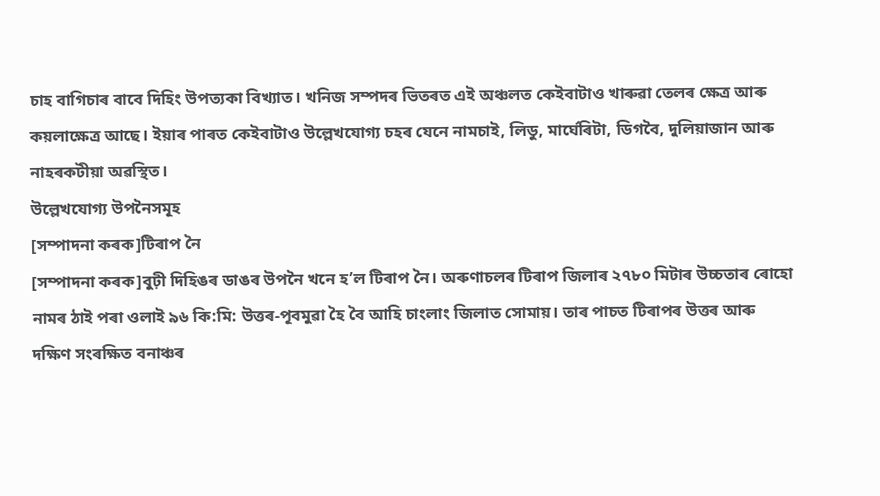চাহ বাগিচাৰ বাবে দিহিং উপত্যকা বিখ্যাত। খনিজ সম্পদৰ ভিতৰত এই অঞ্চলত কেইবাটাও খাৰুৱা তেলৰ ক্ষেত্ৰ আৰু কয়লাক্ষেত্ৰ আছে। ইয়াৰ পাৰত কেইবাটাও উল্লেখযোগ্য চহৰ যেনে নামচাই, লিডু, মাৰ্ঘেৰিটা, ডিগবৈ, দুলিয়াজান আৰু নাহৰকটীয়া অৱস্থিত।
উল্লেখযোগ্য উপনৈসমূহ
[সম্পাদনা কৰক]টিৰাপ নৈ
[সম্পাদনা কৰক]বুঢ়ী দিহিঙৰ ডাঙৰ উপনৈ খনে হ’ল টিৰাপ নৈ। অৰুণাচলৰ টিৰাপ জিলাৰ ২৭৮০ মিটাৰ উচ্চতাৰ ৰোহো নামৰ ঠাই পৰা ওলাই ৯৬ কি:মি: উত্তৰ-পূবমুৱা হৈ বৈ আহি চাংলাং জিলাত সোমায়। তাৰ পাচত টিৰাপৰ উত্তৰ আৰু দক্ষিণ সংৰক্ষিত বনাঞ্চৰ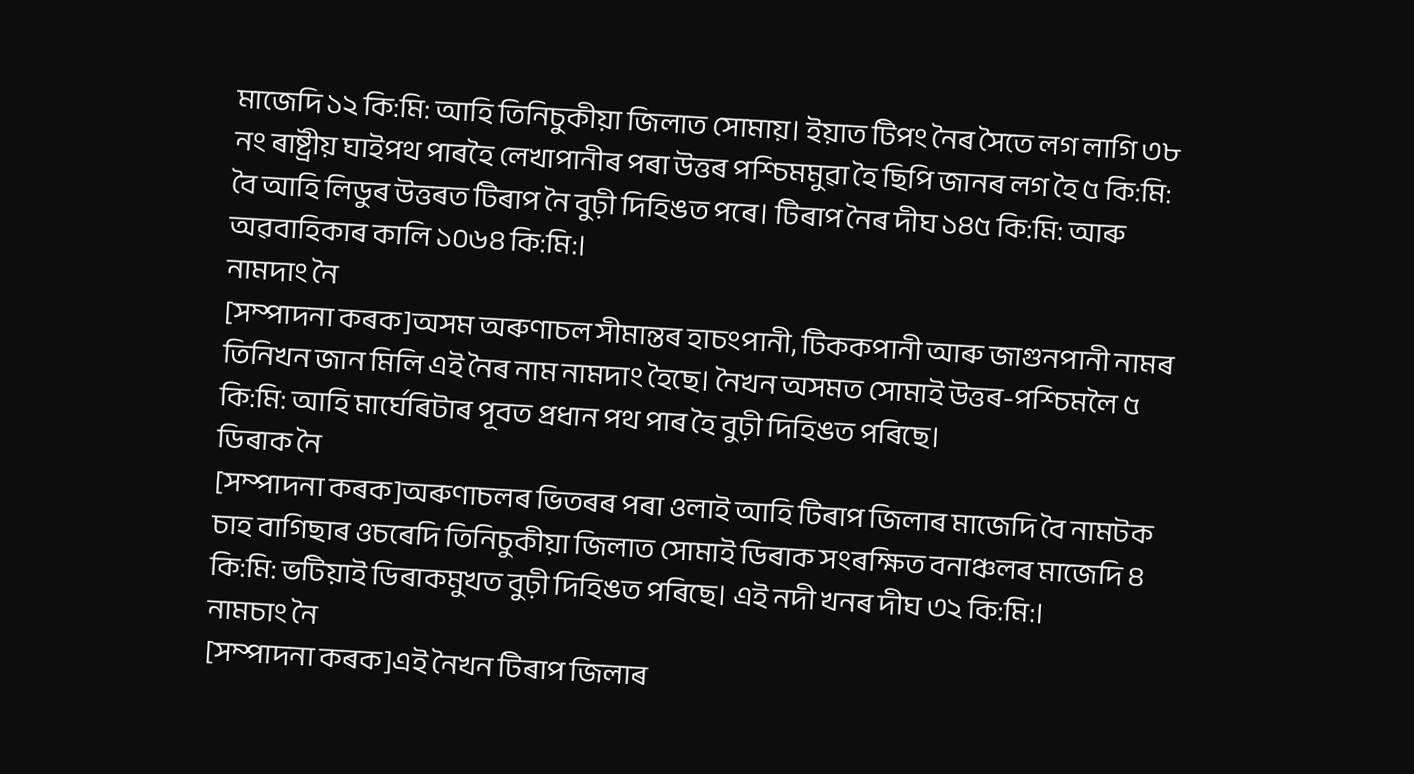মাজেদি ১২ কি:মি: আহি তিনিচুকীয়া জিলাত সোমায়। ইয়াত টিপং নৈৰ সৈতে লগ লাগি ৩৮ নং ৰাষ্ট্ৰীয় ঘাইপথ পাৰহৈ লেখাপানীৰ পৰা উত্তৰ পশ্চিমমুৱা হৈ ছিপি জানৰ লগ হৈ ৫ কি:মি: বৈ আহি লিডুৰ উত্তৰত টিৰাপ নৈ বুঢ়ী দিহিঙত পৰে। টিৰাপ নৈৰ দীঘ ১৪৫ কি:মি: আৰু অৱবাহিকাৰ কালি ১০৬৪ কি:মি:।
নামদাং নৈ
[সম্পাদনা কৰক]অসম অৰুণাচল সীমান্তৰ হাচংপানী, টিককপানী আৰু জাগুনপানী নামৰ তিনিখন জান মিলি এই নৈৰ নাম নামদাং হৈছে। নৈখন অসমত সোমাই উত্তৰ-পশ্চিমলৈ ৫ কি:মি: আহি মাৰ্ঘেৰিটাৰ পূবত প্ৰধান পথ পাৰ হৈ বুঢ়ী দিহিঙত পৰিছে।
ডিৰাক নৈ
[সম্পাদনা কৰক]অৰুণাচলৰ ভিতৰৰ পৰা ওলাই আহি টিৰাপ জিলাৰ মাজেদি বৈ নামটক চাহ বাগিছাৰ ওচৰেদি তিনিচুকীয়া জিলাত সোমাই ডিৰাক সংৰক্ষিত বনাঞ্চলৰ মাজেদি ৪ কি:মি: ভটিয়াই ডিৰাকমুখত বুঢ়ী দিহিঙত পৰিছে। এই নদী খনৰ দীঘ ৩২ কি:মি:।
নামচাং নৈ
[সম্পাদনা কৰক]এই নৈখন টিৰাপ জিলাৰ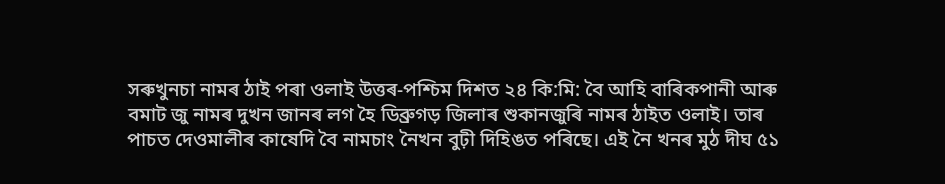সৰুখুনচা নামৰ ঠাই পৰা ওলাই উত্তৰ-পশ্চিম দিশত ২৪ কি:মি: বৈ আহি বাৰিকপানী আৰু বমাট জু নামৰ দুখন জানৰ লগ হৈ ডিব্ৰুগড় জিলাৰ শুকানজুৰি নামৰ ঠাইত ওলাই। তাৰ পাচত দেওমালীৰ কাষেদি বৈ নামচাং নৈখন বুঢ়ী দিহিঙত পৰিছে। এই নৈ খনৰ মুঠ দীঘ ৫১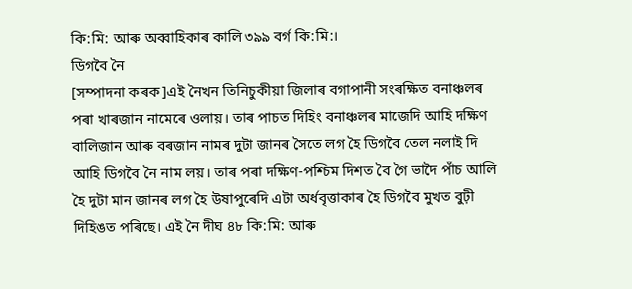কি:মি: আৰু অৱ্ৱাহিকাৰ কালি ৩৯৯ বৰ্গ কি:মি:।
ডিগবৈ নৈ
[সম্পাদনা কৰক]এই নৈখন তিনিচুকীয়া জিলাৰ বগাপানী সংৰক্ষিত বনাঞ্চলৰ পৰা খাৰজান নামেৰে ওলায়। তাৰ পাচত দিহিং বনাঞ্চলৰ মাজেদি আহি দক্ষিণ বালিজান আৰু বৰজান নামৰ দুটা জানৰ সৈতে লগ হৈ ডিগবৈ তেল নলাই দি আহি ডিগবৈ নৈ নাম লয়। তাৰ পৰা দক্ষিণ-পশ্চিম দিশত বৈ গৈ ভাদৈ পাঁচ আলি হৈ দুটা মান জানৰ লগ হৈ উষাপুৰেদি এটা অৰ্ধবৃত্তাকাৰ হৈ ডিগবৈ মুখত বুঢ়ী দিহিঙত পৰিছে। এই নৈ দীঘ ৪৮ কি:মি: আৰু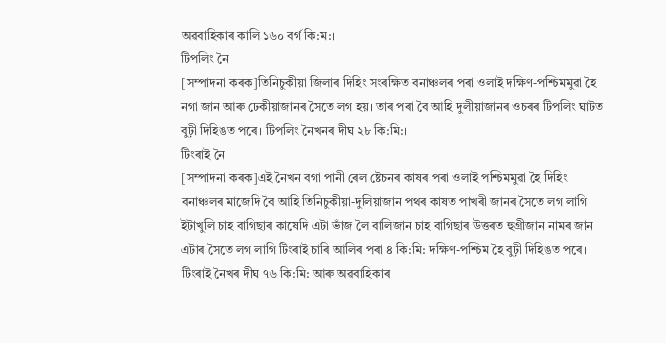অৱবাহিকাৰ কালি ১৬০ বৰ্গ কি:ম:।
টিপলিং নৈ
[সম্পাদনা কৰক]তিনিচুকীয়া জিলাৰ দিহিং সংৰক্ষিত বনাঞ্চলৰ পৰা ওলাই দক্ষিণ-পশ্চিমমুৱা হৈ নগা জান আৰু ঢেকীয়াজানৰ সৈতে লগ হয়। তাৰ পৰা বৈ আহি দুলীয়াজানৰ ওচৰৰ টিপলিং ঘাটত বুঢ়ী দিহিঙত পৰে। টিপলিং নৈখনৰ দীঘ ২৮ কি:মি:।
টিংৰাই নৈ
[সম্পাদনা কৰক]এই নৈখন বগা পানী ৰেল ষ্টেচনৰ কাষৰ পৰা ওলাই পশ্চিমমুৱা হৈ দিহিং বনাঞ্চলৰ মাজেদি বৈ আহি তিনিচুকীয়া-দুলিয়াজান পথৰ কাষত পাখৰী জানৰ সৈতে লগ লাগি ইটাখুলি চাহ বাগিছাৰ কাষেদি এটা ভাঁজ লৈ বালিজান চাহ বাগিছাৰ উত্তৰত হুগ্ৰীজান নামৰ জান এটাৰ সৈতে লগ লাগি টিংৰাই চাৰি আলিৰ পৰা ৪ কি:মি: দক্ষিণ-পশ্চিম হৈ বুঢ়ী দিহিঙত পৰে। টিংৰাই নৈখৰ দীঘ ৭৬ কি:মি: আৰু অৱবাহিকাৰ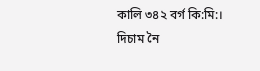কালি ৩৪২ বৰ্গ কি:মি:।
দিচাম নৈ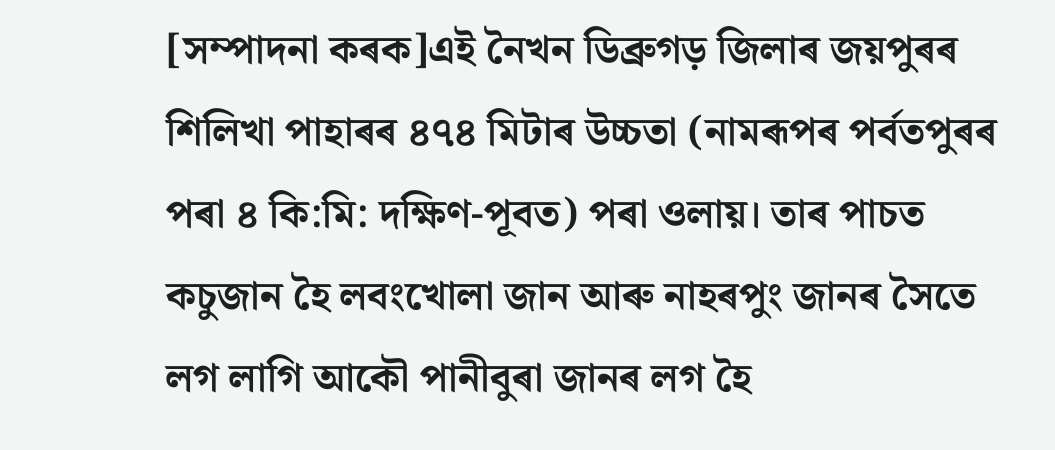[সম্পাদনা কৰক]এই নৈখন ডিব্ৰুগড় জিলাৰ জয়পুৰৰ শিলিখা পাহাৰৰ ৪৭৪ মিটাৰ উচ্চতা (নামৰূপৰ পৰ্বতপুৰৰ পৰা ৪ কি:মি: দক্ষিণ-পূবত) পৰা ওলায়। তাৰ পাচত কচুজান হৈ লবংখোলা জান আৰু নাহৰপুং জানৰ সৈতে লগ লাগি আকৌ পানীবুৰা জানৰ লগ হৈ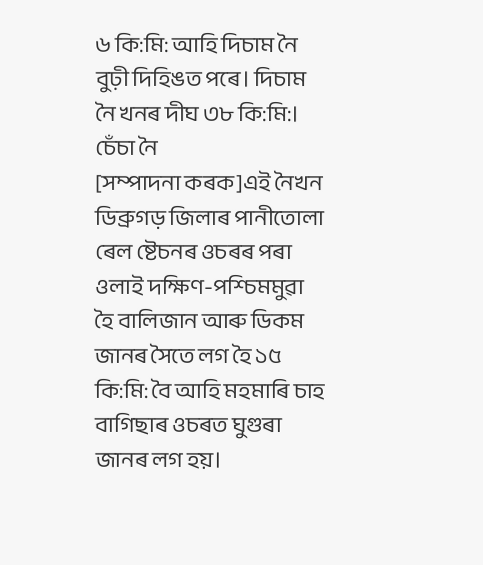৬ কি:মি: আহি দিচাম নৈ বুঢ়ী দিহিঙত পৰে। দিচাম নৈ খনৰ দীঘ ৩৮ কি:মি:।
চেঁচা নৈ
[সম্পাদনা কৰক]এই নৈখন ডিব্ৰুগড় জিলাৰ পানীতোলা ৰেল ষ্টেচনৰ ওচৰৰ পৰা ওলাই দক্ষিণ-পশ্চিমমুৱা হৈ বালিজান আৰু ডিকম জানৰ সৈতে লগ হৈ ১৫ কি:মি: বৈ আহি মহমাৰি চাহ বাগিছাৰ ওচৰত ঘুগুৰা জানৰ লগ হয়।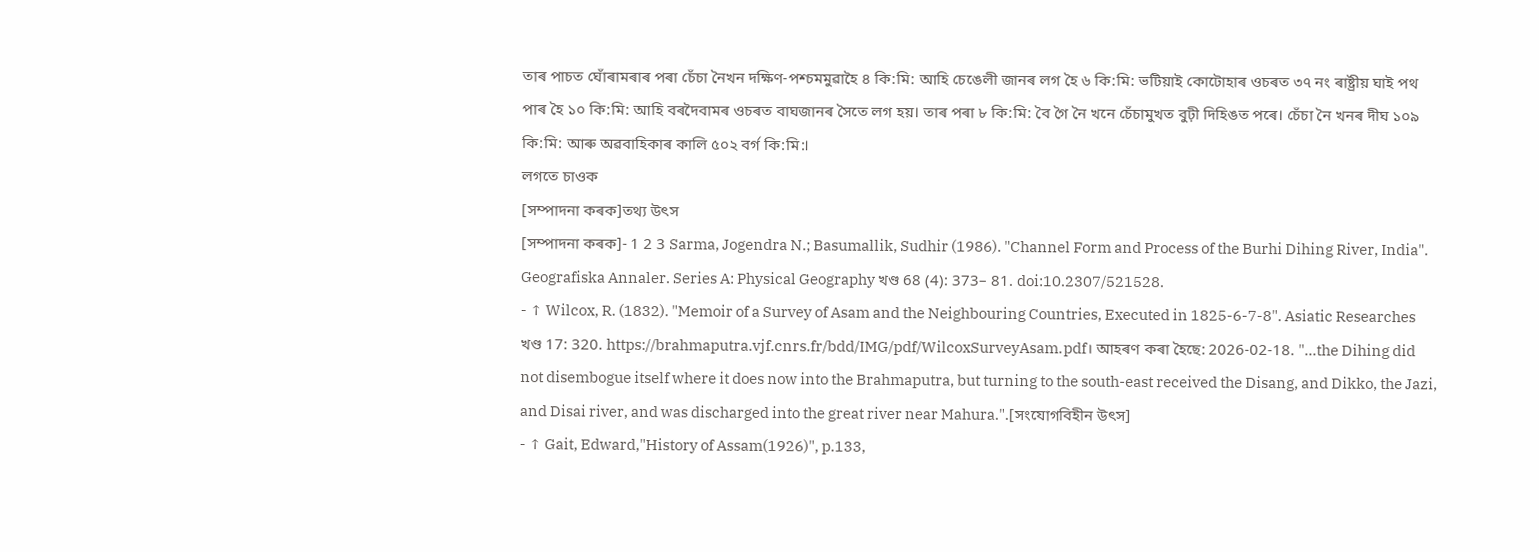তাৰ পাচত ঘোঁৰামৰাৰ পৰা চেঁচা নৈখন দক্ষিণ-পশ্চমমুৱাহৈ ৪ কি:মি: আহি চেঙেলী জানৰ লগ হৈ ৬ কি:মি: ভটিয়াই কোটোহাৰ ওচৰত ৩৭ নং ৰাষ্ট্ৰীয় ঘাই পথ পাৰ হৈ ১০ কি:মি: আহি বৰদৈবামৰ ওচৰত বাঘজানৰ সৈতে লগ হয়। তাৰ পৰা ৮ কি:মি: বৈ গৈ নৈ খনে চেঁচামুখত বুঢ়ী দিহিঙত পৰে। চেঁচা নৈ খনৰ দীঘ ১০৯ কি:মি: আৰু অৱবাহিকাৰ কালি ৫০২ বৰ্গ কি:মি:।
লগতে চাওক
[সম্পাদনা কৰক]তথ্য উৎস
[সম্পাদনা কৰক]- 1 2 3 Sarma, Jogendra N.; Basumallik, Sudhir (1986). "Channel Form and Process of the Burhi Dihing River, India". Geografiska Annaler. Series A: Physical Geography খণ্ড 68 (4): 373– 81. doi:10.2307/521528.
- ↑ Wilcox, R. (1832). "Memoir of a Survey of Asam and the Neighbouring Countries, Executed in 1825-6-7-8". Asiatic Researches খণ্ড 17: 320. https://brahmaputra.vjf.cnrs.fr/bdd/IMG/pdf/WilcoxSurveyAsam.pdf। আহৰণ কৰা হৈছে: 2026-02-18. "...the Dihing did not disembogue itself where it does now into the Brahmaputra, but turning to the south-east received the Disang, and Dikko, the Jazi, and Disai river, and was discharged into the great river near Mahura.".[সংযোগবিহীন উৎস]
- ↑ Gait, Edward,"History of Assam(1926)", p.133,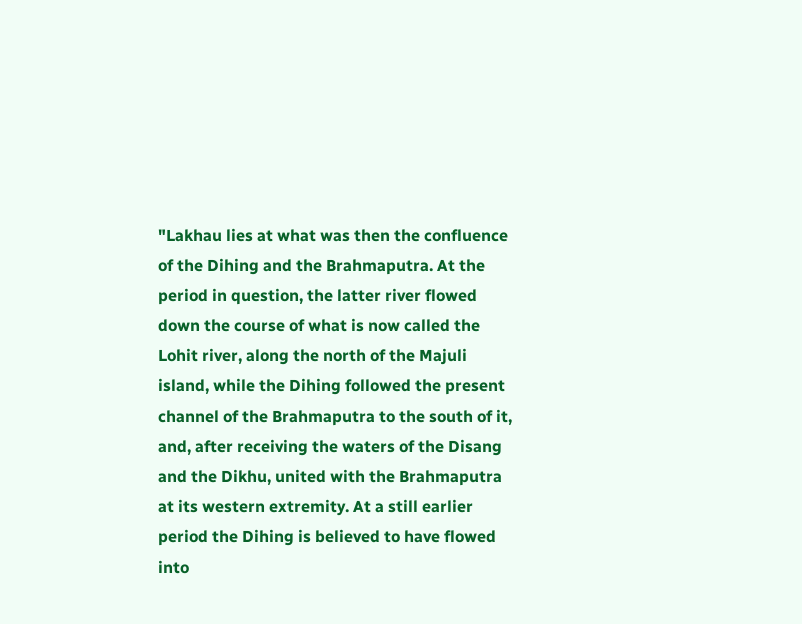"Lakhau lies at what was then the confluence of the Dihing and the Brahmaputra. At the period in question, the latter river flowed down the course of what is now called the Lohit river, along the north of the Majuli island, while the Dihing followed the present channel of the Brahmaputra to the south of it, and, after receiving the waters of the Disang and the Dikhu, united with the Brahmaputra at its western extremity. At a still earlier period the Dihing is believed to have flowed into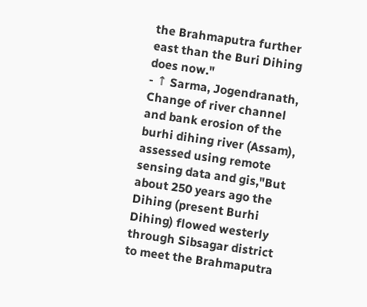the Brahmaputra further east than the Buri Dihing does now."
- ↑ Sarma, Jogendranath, Change of river channel and bank erosion of the burhi dihing river (Assam), assessed using remote sensing data and gis,"But about 250 years ago the Dihing (present Burhi Dihing) flowed westerly through Sibsagar district to meet the Brahmaputra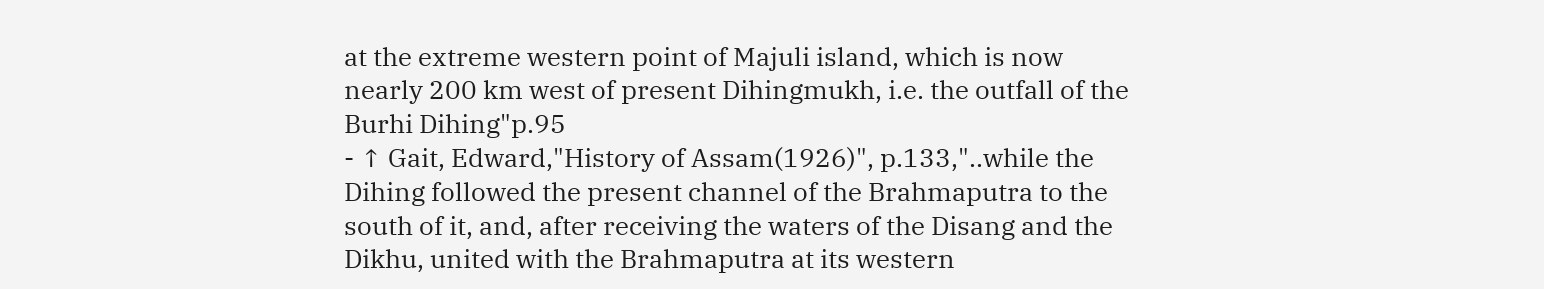at the extreme western point of Majuli island, which is now nearly 200 km west of present Dihingmukh, i.e. the outfall of the Burhi Dihing"p.95
- ↑ Gait, Edward,"History of Assam(1926)", p.133,"..while the Dihing followed the present channel of the Brahmaputra to the south of it, and, after receiving the waters of the Disang and the Dikhu, united with the Brahmaputra at its western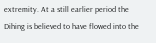extremity. At a still earlier period the Dihing is believed to have flowed into the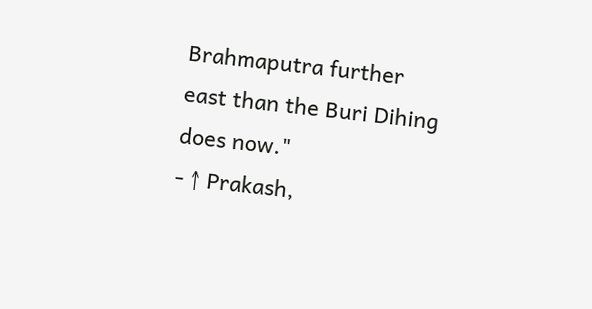Brahmaputra further east than the Buri Dihing does now."
- ↑ Prakash,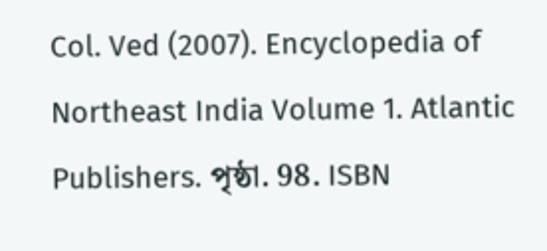Col. Ved (2007). Encyclopedia of Northeast India Volume 1. Atlantic Publishers. পৃষ্ঠা. 98. ISBN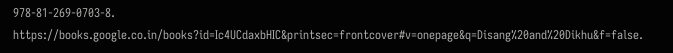978-81-269-0703-8. https://books.google.co.in/books?id=Ic4UCdaxbHIC&printsec=frontcover#v=onepage&q=Disang%20and%20Dikhu&f=false.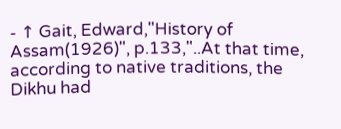- ↑ Gait, Edward,"History of Assam(1926)", p.133,"..At that time, according to native traditions, the Dikhu had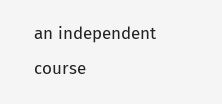an independent course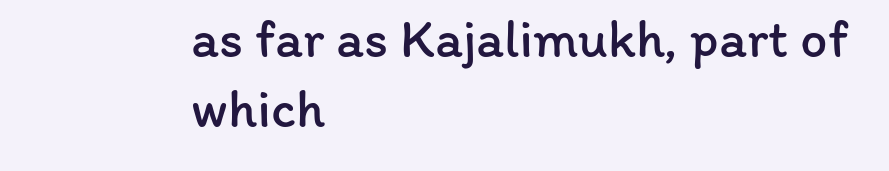as far as Kajalimukh, part of which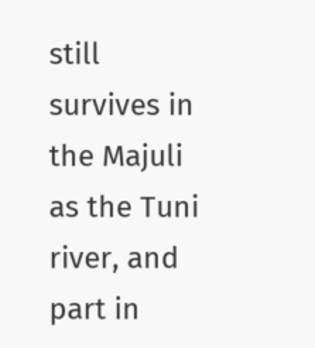still survives in the Majuli as the Tuni river, and part in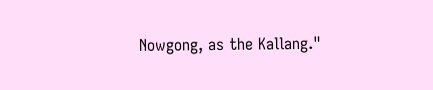Nowgong, as the Kallang."